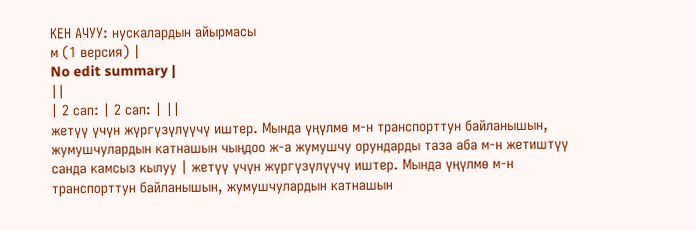КЕН АЧУУ: нускалардын айырмасы
м (1 версия) |
No edit summary |
||
| 2 сап: | 2 сап: | ||
жетүү үчүн жүргүзүлүүчү иштер. Мында үңүлмө м-н транспорттун байланышын, жумушчулардын катнашын чыңдоо ж-а жумушчу орундарды таза аба м-н жетиштүү санда камсыз кылуу | жетүү үчүн жүргүзүлүүчү иштер. Мында үңүлмө м-н транспорттун байланышын, жумушчулардын катнашын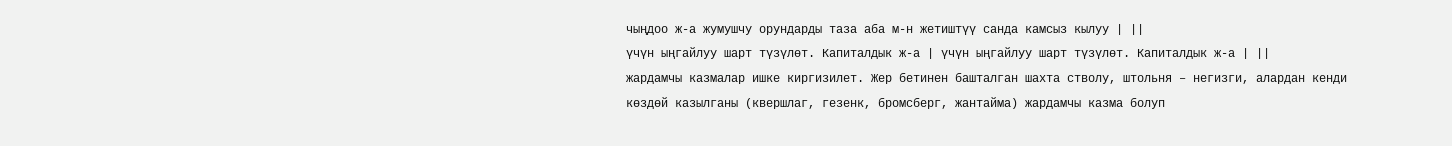чыңдоо ж-а жумушчу орундарды таза аба м-н жетиштүү санда камсыз кылуу | ||
үчүн ыңгайлуу шарт түзүлөт. Капиталдык ж-а | үчүн ыңгайлуу шарт түзүлөт. Капиталдык ж-а | ||
жардамчы казмалар ишке киргизилет. Жер бетинен башталган шахта стволу, штольня – негизги, алардан кенди көздөй казылганы (квершлаг, гезенк, бромсберг, жантайма) жардамчы казма болуп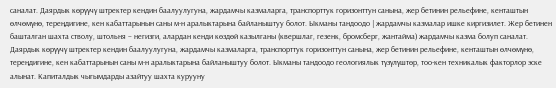саналат. Даярдык көрүүчү штректер кендин баалуулугуна, жардамчы казмаларга, транспорттук горизонттун санына, жер бетинин рельефине, кенташтын өлчөмүнө, тереңдигине, кен кабаттарынын саны м-н аралыктарына байланыштуу болот. Ыкманы тандоодо | жардамчы казмалар ишке киргизилет. Жер бетинен башталган шахта стволу, штольня – негизги, алардан кенди көздөй казылганы (квершлаг, гезенк, бромсберг, жантайма) жардамчы казма болуп саналат. Даярдык көрүүчү штректер кендин баалуулугуна, жардамчы казмаларга, транспорттук горизонттун санына, жер бетинин рельефине, кенташтын өлчөмүнө, тереңдигине, кен кабаттарынын саны м-н аралыктарына байланыштуу болот. Ыкманы тандоодо геологиялык түзүлүштөр, тоо-кен техникалык факторлор эске алынат. Капиталдык чыгымдарды азайтуу шахта курууну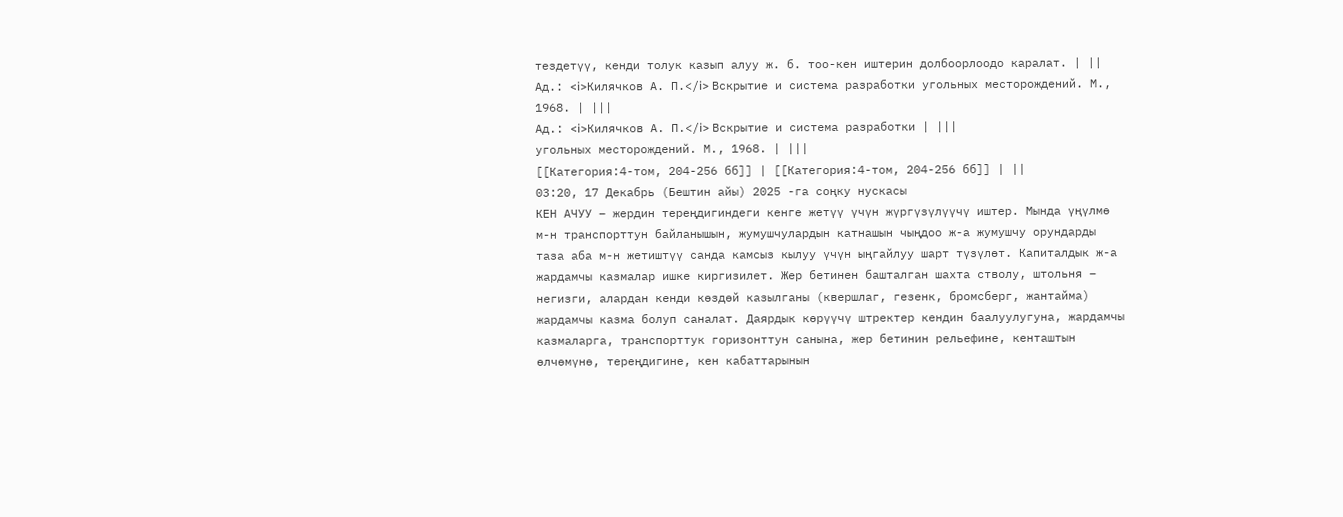тездетүү, кенди толук казып алуу ж. б. тоо-кен иштерин долбоорлоодо каралат. | ||
Ад.: <i>Килячков А. П.</i> Вскрытие и система разработки угольных месторождений. М., 1968. | |||
Ад.: <i>Килячков А. П.</i> Вскрытие и система разработки | |||
угольных месторождений. М., 1968. | |||
[[Категория:4-том, 204-256 бб]] | [[Категория:4-том, 204-256 бб]] | ||
03:20, 17 Декабрь (Бештин айы) 2025 -га соңку нускасы
КЕН АЧУУ – жердин тереңдигиндеги кенге жетүү үчүн жүргүзүлүүчү иштер. Мында үңүлмө м-н транспорттун байланышын, жумушчулардын катнашын чыңдоо ж-а жумушчу орундарды таза аба м-н жетиштүү санда камсыз кылуу үчүн ыңгайлуу шарт түзүлөт. Капиталдык ж-а жардамчы казмалар ишке киргизилет. Жер бетинен башталган шахта стволу, штольня – негизги, алардан кенди көздөй казылганы (квершлаг, гезенк, бромсберг, жантайма) жардамчы казма болуп саналат. Даярдык көрүүчү штректер кендин баалуулугуна, жардамчы казмаларга, транспорттук горизонттун санына, жер бетинин рельефине, кенташтын өлчөмүнө, тереңдигине, кен кабаттарынын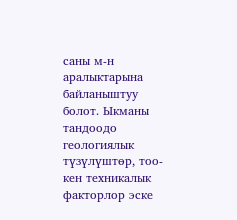саны м-н аралыктарына байланыштуу болот. Ыкманы тандоодо геологиялык түзүлүштөр, тоо-кен техникалык факторлор эске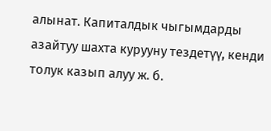алынат. Капиталдык чыгымдарды азайтуу шахта курууну тездетүү, кенди толук казып алуу ж. б.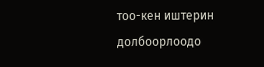тоо-кен иштерин долбоорлоодо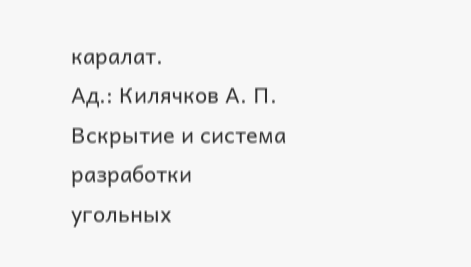каралат.
Ад.: Килячков А. П. Вскрытие и система разработки угольных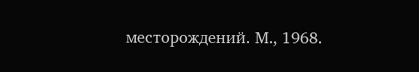месторождений. М., 1968.